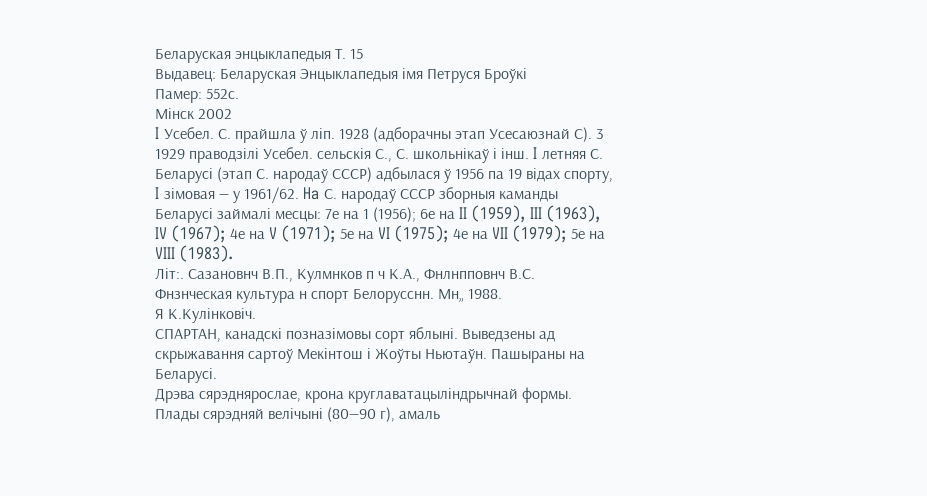Беларуская энцыклапедыя Т. 15
Выдавец: Беларуская Энцыклапедыя імя Петруся Броўкі
Памер: 552с.
Мінск 2002
I Усебел. С. прайшла ў ліп. 1928 (адборачны этап Усесаюзнай С). 3 1929 праводзілі Усебел. сельскія С., С. школьнікаў і інш. I летняя С. Беларусі (этап С. народаў СССР) адбылася ў 1956 па 19 відах спорту, I зімовая — у 1961/62. Ha С. народаў СССР зборныя каманды Беларусі займалі месцы: 7е на 1 (1956); 6е на II (1959), III (1963), IV (1967); 4е на V (1971); 5е на VI (1975); 4е на VII (1979); 5е на VIII (1983).
Літ:. Сазановнч В.П., Кулмнков п ч К.А., Фнлнпповнч В.С. Фнзнческая культура н спорт Белорусснн. Мн„ 1988.
Я К.Кулінковіч.
СПАРТАН, канадскі позназімовы сорт яблыні. Выведзены ад скрыжавання сартоў Мекінтош і Жоўты Ньютаўн. Пашыраны на Беларусі.
Дрэва сярэднярослае, крона круглаватацыліндрычнай формы. Плады сярэдняй велічыні (80—90 г), амаль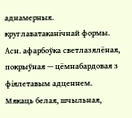аднамерныя. круглаватаканічнай формы. Асн. афарбоўка светлазялёная, покрыўная — цёмнабардовая з фіялетавым адценнем. Мякаць белая, шчыльная,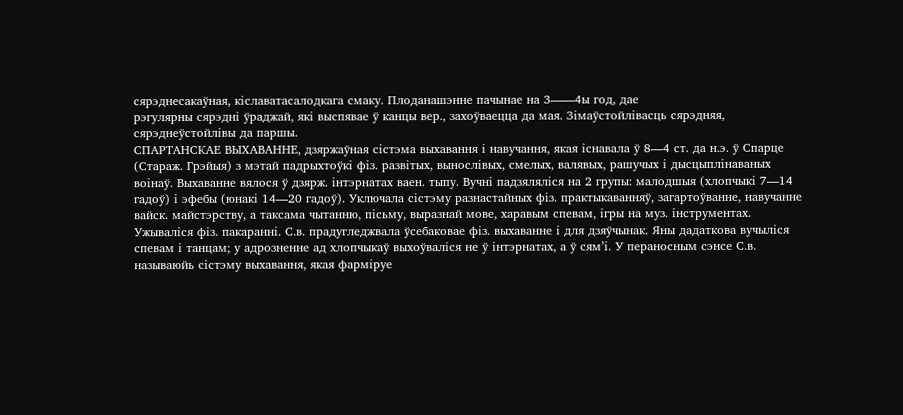сярэднесакаўная, кіславатасалодкага смаку. Плоданашэнне пачынае на 3——4ы год, дае
рэгулярны сярэдні ўраджай, які выспявае ў канцы вер., захоўваецца да мая. Зімаўстойлівасць сярэдняя, сярэднеўстойлівы да паршы.
СПАРТАНСКАЕ ВЫХАВАННЕ, дзяржаўная сістэма выхавання і навучання, якая існавала ў 8—4 ст. да н.э. ў Спарце (Стараж. Грэйыя) з мэтай падрыхтоўкі фіз. развітых, вынослівых, смелых, валявых, рашучых і дысцыплінаваных воінаў. Выхаванне вялося ў дзярж. інтэрнатах ваен. тыпу. Вучні падзяляліся на 2 групы: малодшыя (хлопчыкі 7—14 гадоў) і эфебы (юнакі 14—20 гадоў). Уключала сістэму разнастайных фіз. практыкаванняў, загартоўванне, навучанне вайск. майстэрству, а таксама чытанню, пісьму, выразнай мове, харавым спевам, ігры на муз. інструментах. Ужываліся фіз. пакаранні. С.в. прадугледжвала ўсебаковае фіз. выхаванне і для дзяўчынак. Яны дадаткова вучыліся спевам і танцам; у адрозненне ад хлопчыкаў выхоўваліся не ў інтэрнатах, а ў сям’і. У пераносным сэнсе С.в. называюйь сістэму выхавання, якая фарміруе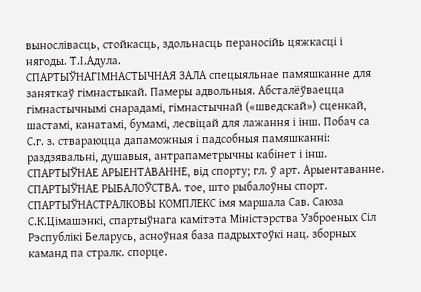вынослівасць, стойкасць, здольнасць пераносійь цяжкасці і нягоды. Т.І.Адула.
СПАРТЫЎНАГІМНАСТЫЧНАЯ ЗАЛА спецыяльнае памяшканне для заняткаў гімнастыкай. Памеры адвольныя. Абсталёўваецца гімнастычнымі снарадамі, гімнастычнай («шведскай») сценкай, шастамі, канатамі, бумамі, лесвіцай для лажання і інш. Побач са С.г. з. ствараюцца дапаможныя і падсобныя памяшканні: раздзявальні, душавыя, антрапаметрычны кабінет і інш.
СПАРТЫЎНАЕ АРЫЕНТАВАННЕ, від спорту; гл. ў арт. Арыентаванне.
СПАРТЫЎНАЕ РЫБАЛОЎСТВА. тое, што рыбалоўны спорт.
СПАРТЫЎНАСТРАЛКОВЫ КОМПЛЕКС імя маршала Сав. Саюза С.К.Цімашэнкі, спартыўнага камітэта Міністэрства Узброеных Сіл Рэспублікі Беларусь, асноўная база падрыхтоўкі нац. зборных каманд па стралк. спорце.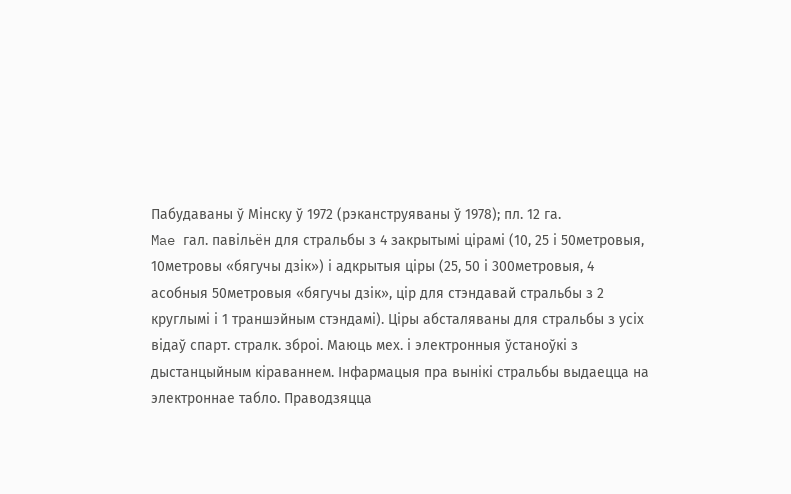Пабудаваны ў Мінску ў 1972 (рэканструяваны ў 1978); пл. 12 га.
Mae гал. павільён для стральбы з 4 закрытымі цірамі (10, 25 і 50метровыя, 10метровы «бягучы дзік») і адкрытыя ціры (25, 50 і 300метровыя, 4 асобныя 50метровыя «бягучы дзік», цір для стэндавай стральбы з 2 круглымі і 1 траншэйным стэндамі). Ціры абсталяваны для стральбы з усіх відаў спарт. стралк. зброі. Маюць мех. і электронныя ўстаноўкі з дыстанцыйным кіраваннем. Інфармацыя пра вынікі стральбы выдаецца на электроннае табло. Праводзяцца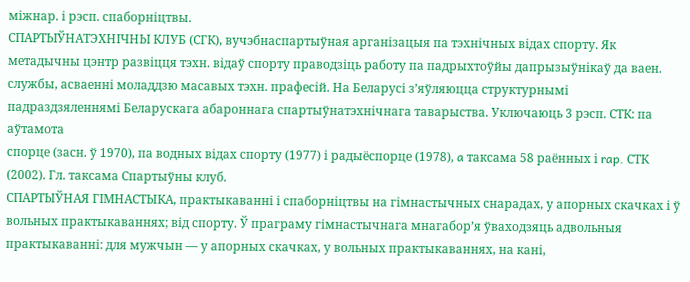міжнар. і рэсп. спаборніцтвы.
СПАРТЬІЎНАТЭХНІЧНЬІ КЛУБ (СГК), вучэбнаспартыўная арганізацыя па тэхнічных відах спорту. Як метадычны цэнтр развіцця тэхн. відаў спорту праводзіць работу па падрыхтоўйы дапрызыўнікаў да ваен. службы, асваенні моладдзю масавых тэхн. прафесій. На Беларусі з’яўляюцца структурнымі падраздзяленнямі Беларускага абароннага спартыўнатэхнічнага таварыства. Уключаюць 3 рэсп. СТК: па аўтамота
спорце (засн. ў 1970), па водных відах спорту (1977) і радыёспорце (1978), a таксама 58 раённых і rap. СТК (2002). Гл. таксама Спартыўны клуб.
СПАРТЫЎНАЯ ГІМНАСТЫКА, практыкаванні і спаборніцтвы на гімнастычных снарадах, у апорных скачках і ў вольных практыкаваннях; від спорту. Ў праграму гімнастычнага мнагабор’я ўваходзяць адвольныя практыкаванні: для мужчын — у апорных скачках, у вольных практыкаваннях, на кані,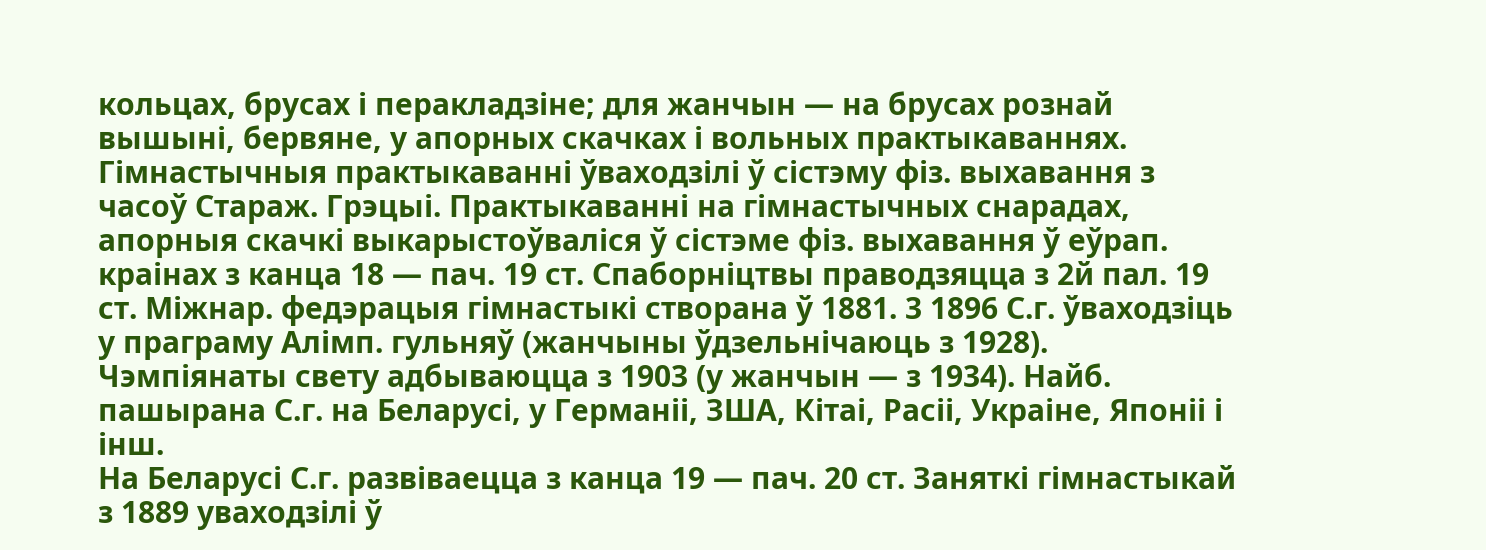кольцах, брусах і перакладзіне; для жанчын — на брусах рознай вышыні, бервяне, у апорных скачках і вольных практыкаваннях.
Гімнастычныя практыкаванні ўваходзілі ў сістэму фіз. выхавання з часоў Стараж. Грэцыі. Практыкаванні на гімнастычных снарадах, апорныя скачкі выкарыстоўваліся ў сістэме фіз. выхавання ў еўрап. краінах з канца 18 — пач. 19 ст. Спаборніцтвы праводзяцца з 2й пал. 19 ст. Міжнар. федэрацыя гімнастыкі створана ў 1881. 3 1896 С.г. ўваходзіць у праграму Алімп. гульняў (жанчыны ўдзельнічаюць з 1928). Чэмпіянаты свету адбываюцца з 1903 (у жанчын — з 1934). Найб. пашырана С.г. на Беларусі, у Германіі, ЗША, Кітаі, Расіі, Украіне, Японіі і інш.
На Беларусі С.г. развіваецца з канца 19 — пач. 20 ст. Заняткі гімнастыкай з 1889 уваходзілі ў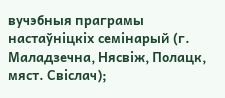вучэбныя праграмы настаўніцкіх семінарый (г. Маладзечна, Нясвіж, Полацк, мяст. Свіслач);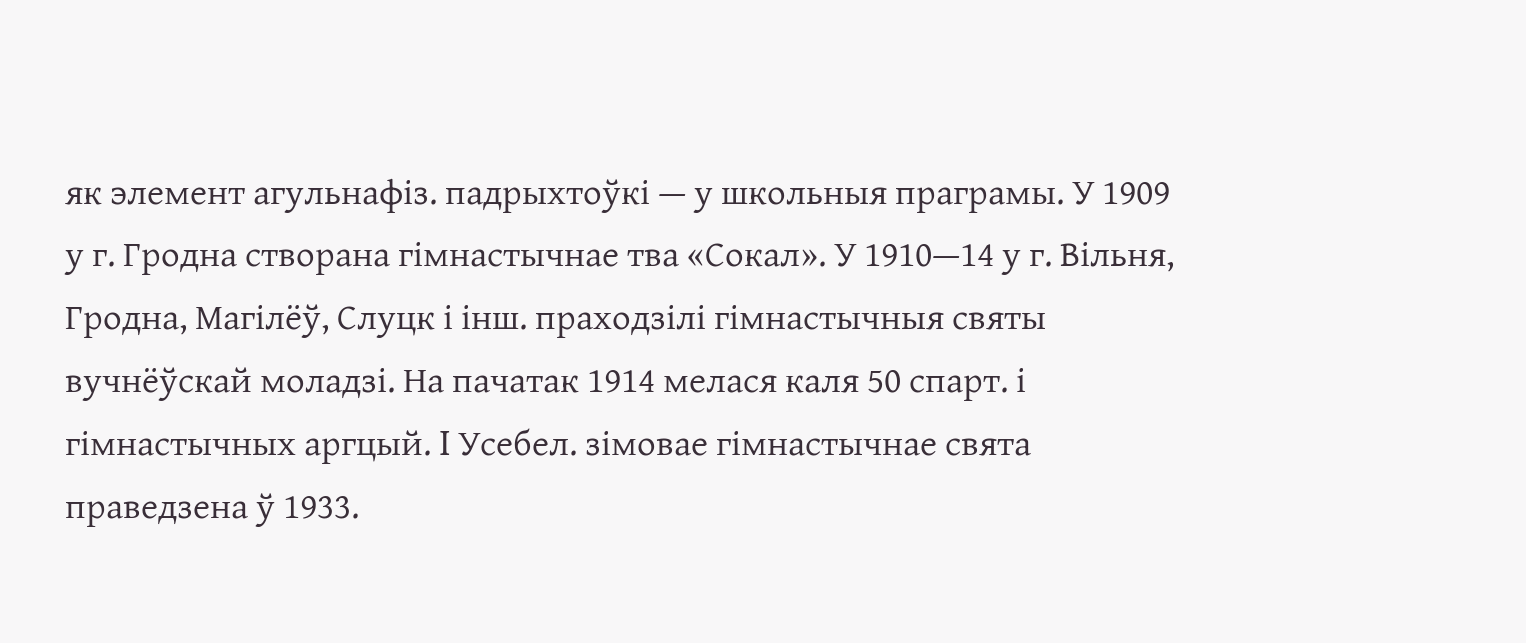як элемент агульнафіз. падрыхтоўкі — у школьныя праграмы. У 1909 у г. Гродна створана гімнастычнае тва «Сокал». У 1910—14 у г. Вільня, Гродна, Магілёў, Слуцк і інш. праходзілі гімнастычныя святы вучнёўскай моладзі. На пачатак 1914 мелася каля 50 спарт. і гімнастычных аргцый. I Усебел. зімовае гімнастычнае свята праведзена ў 1933.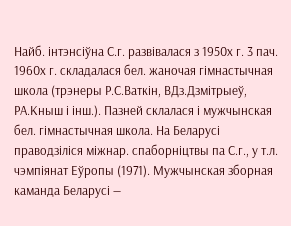Найб. інтэнсіўна С.г. развівалася з 1950х г. 3 пач. 1960х г. складалася бел. жаночая гімнастычная школа (трэнеры Р.С.Ваткін, ВДз.Дзмітрыеў, РА.Кныш і інш.). Пазней склалася і мужчынская бел. гімнастычная школа. На Беларусі праводзіліся міжнар. спаборніцтвы па С.г., у т.л. чэмпіянат Еўропы (1971). Мужчынская зборная каманда Беларусі —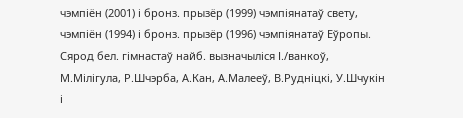чэмпіён (2001) і бронз. прызёр (1999) чэмпіянатаў свету, чэмпіён (1994) і бронз. прызёр (1996) чэмпіянатаў Еўропы. Сярод бел. гімнастаў найб. вызначыліся І./ванкоў, М.Мілігула, Р.Шчэрба, А.Кан, А.Малееў, В.Рудніцкі, У.Шчукін і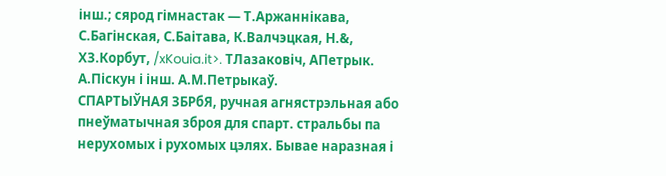інш.; сярод гімнастак — Т.Аржаннікава, С.Багінская, С.Баітава, К.Валчэцкая, Н.&, ХЗ.Корбут, /xKouia.it>. ТЛазаковіч, АПетрык. А.Піскун і інш. А.М.Петрыкаў.
СПАРТЫЎНАЯ ЗБРбЯ, ручная агнястрэльная або пнеўматычная зброя для спарт. стральбы па нерухомых і рухомых цэлях. Бывае наразная і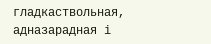гладкаствольная, адназарадная і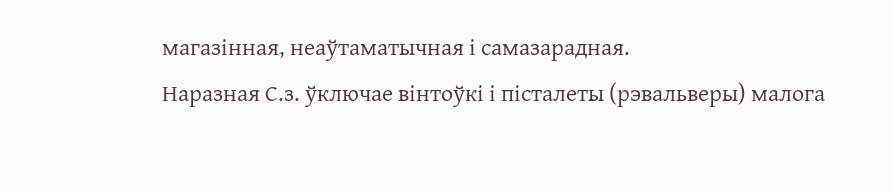магазінная, неаўтаматычная і самазарадная.
Наразная С.з. ўключае вінтоўкі і пісталеты (рэвальверы) малога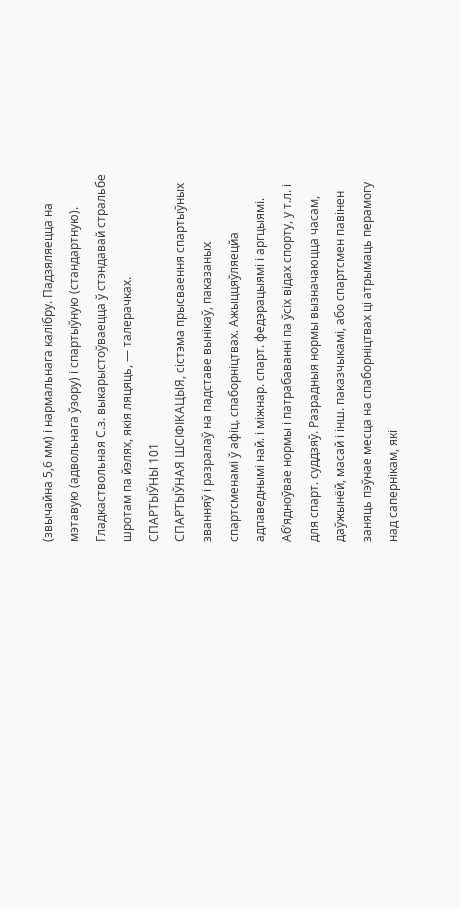(звычайна 5,6 мм) і нармальнага калібру. Падзяляецца на мэтавую (адвольнага ўзору) і спартыўную (стандартную). Гладкаствольная С.з. выкарыстоўваецца ў стэндавай стральбе шротам па йэлях, якія ляцяць, — талерачках.
СПАРТЫЎНЫ 101
СПАРТЫЎНАЯ ШСІФІКАЦЫЯ, сістэма прысваення спартыўных званняў і разралаў на падставе вынікаў, паказаных спартсменамі ў афіц. спаборніцтвах. Ажыццяўляецйа адпаведнымі най. і міжнар. спарт. федэрацыямі і аргцыямі. Аб’ядноўвае нормы і патрабаванні па ўсіх відах спорту, у т.л. і для спарт. суддзяў. Разрадныя нормы вызначаюцца часам, даўжынёй, масай і інш. паказчыкамі, або спартсмен павінен заняць пэўнае месца на спаборніцтвах ці атрымаць перамогу над сапернікам, які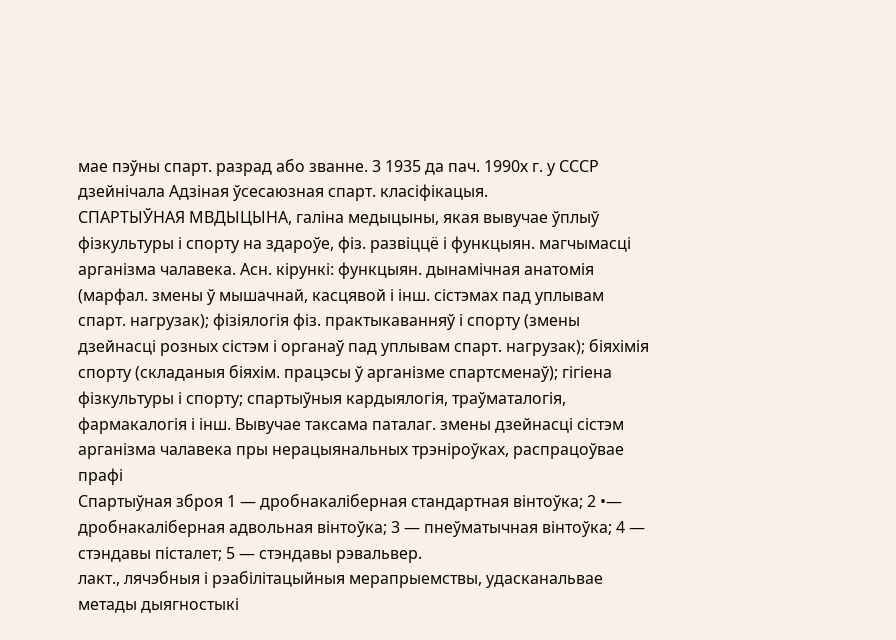мае пэўны спарт. разрад або званне. 3 1935 да пач. 1990х г. у СССР дзейнічала Адзіная ўсесаюзная спарт. класіфікацыя.
СПАРТЫЎНАЯ МВДЫЦЫНА, галіна медыцыны, якая вывучае ўплыў фізкультуры і спорту на здароўе, фіз. развіццё і функцыян. магчымасці арганізма чалавека. Асн. кірункі: функцыян. дынамічная анатомія (марфал. змены ў мышачнай, касцявой і інш. сістэмах пад уплывам спарт. нагрузак); фізіялогія фіз. практыкаванняў і спорту (змены дзейнасці розных сістэм і органаў пад уплывам спарт. нагрузак); біяхімія спорту (складаныя біяхім. працэсы ў арганізме спартсменаў); гігіена фізкультуры і спорту; спартыўныя кардыялогія, траўматалогія, фармакалогія і інш. Вывучае таксама паталаг. змены дзейнасці сістэм арганізма чалавека пры нерацыянальных трэніроўках, распрацоўвае прафі
Спартыўная зброя 1 — дробнакаліберная стандартная вінтоўка; 2 •— дробнакаліберная адвольная вінтоўка; 3 — пнеўматычная вінтоўка; 4 — стэндавы пісталет; 5 — стэндавы рэвальвер.
лакт., лячэбныя і рэабілітацыйныя мерапрыемствы, удасканальвае метады дыягностыкі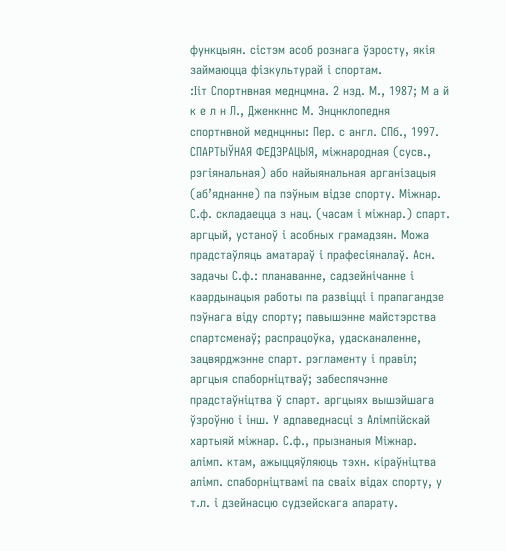функцыян. сістэм асоб рознага ўзросту, якія займаюцца фізкультурай і спортам.
:Ііт Спортнвная меднцмна. 2 нзд. М., 1987; М а й к е л н Л., Дженкннс М. Энцнклопедня спортнвной меднцнны: Пер. с англ. СПб., 1997.
СПАРТЫЎНАЯ ФЕДЭРАЦЫЯ, міжнародная (сусв., рэгіянальная) або найыянальная арганізацыя (аб’яднанне) па пэўным відзе спорту. Міжнар. С.ф. складаецца з нац. (часам і міжнар.) спарт. аргцый, устаноў і асобных грамадзян. Можа прадстаўляць аматараў і прафесіяналаў. Асн. задачы С.ф.: планаванне, садзейнічанне і каардынацыя работы па развіцці і прапагандзе пэўнага віду спорту; павышэнне майстэрства спартсменаў; распрацоўка, удасканаленне, зацвярджэнне спарт. рэгламенту і правіл; аргцыя спаборніцтваў; забеспячэнне прадстаўніцтва ў спарт. аргцыях вышэйшага ўзроўню і інш. У адпаведнасці з Алімпійскай хартыяй міжнар. С.ф., прызнаныя Міжнар. алімп. ктам, ажыццяўляюць тэхн. кіраўніцтва алімп. спаборніцтвамі па сваіх відах спорту, у т.л. і дзейнасцю судзейскага апарату.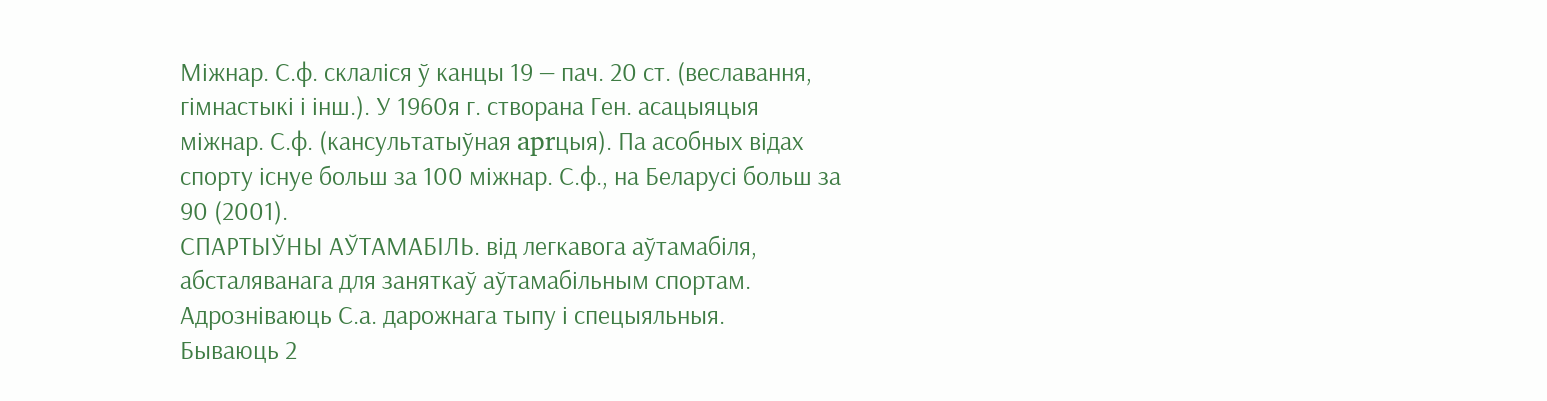Міжнар. С.ф. склаліся ў канцы 19 — пач. 20 ст. (веславання, гімнастыкі і інш.). У 1960я г. створана Ген. асацыяцыя міжнар. С.ф. (кансультатыўная aprцыя). Па асобных відах спорту існуе больш за 100 міжнар. С.ф., на Беларусі больш за 90 (2001).
СПАРТЫЎНЫ АЎТАМАБІЛЬ. від легкавога аўтамабіля, абсталяванага для заняткаў аўтамабільным спортам. Адрозніваюць С.а. дарожнага тыпу і спецыяльныя.
Бываюць 2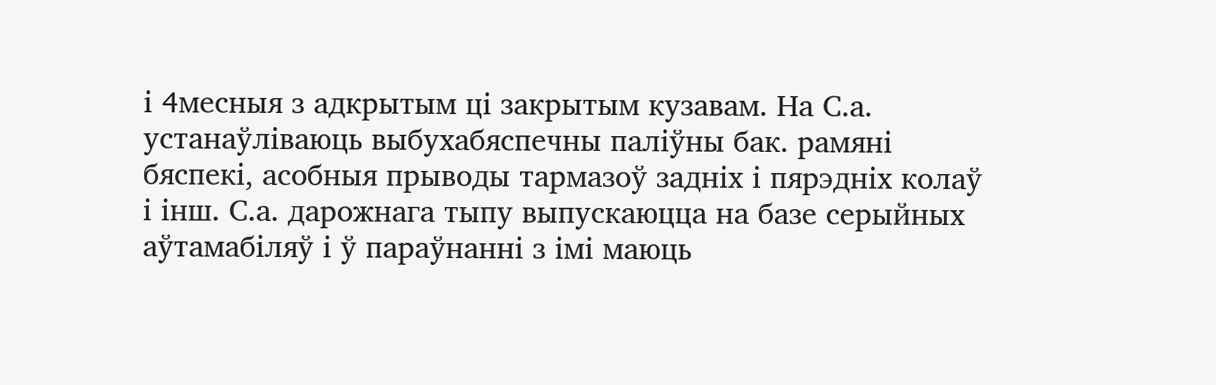і 4месныя з адкрытым ці закрытым кузавам. На С.а. устанаўліваюць выбухабяспечны паліўны бак. рамяні бяспекі, асобныя прыводы тармазоў задніх і пярэдніх колаў і інш. С.а. дарожнага тыпу выпускаюцца на базе серыйных аўтамабіляў і ў параўнанні з імі маюць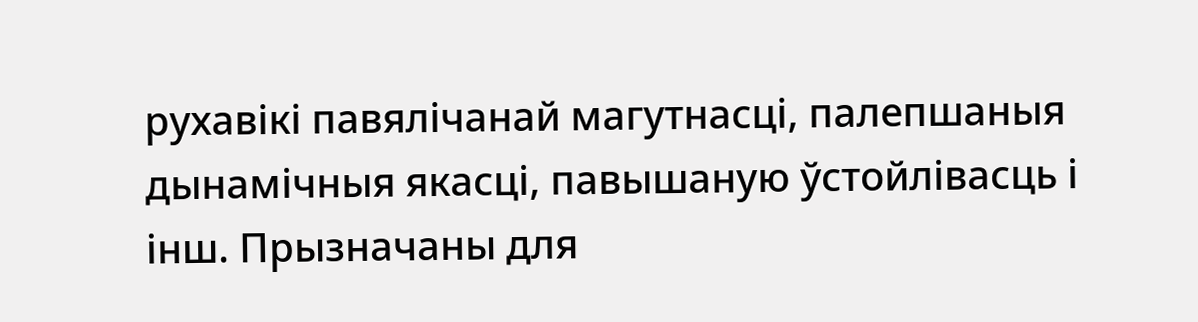рухавікі павялічанай магутнасці, палепшаныя дынамічныя якасці, павышаную ўстойлівасць і інш. Прызначаны для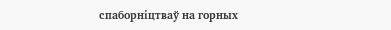спаборніцтваў на горных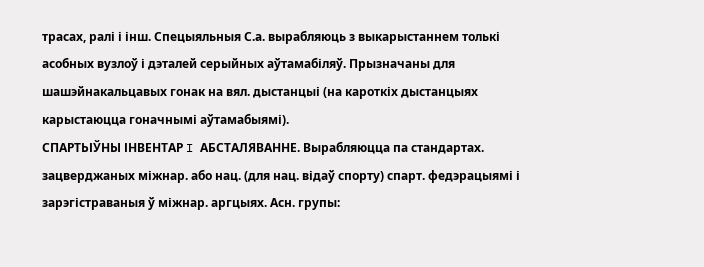трасах, ралі і інш. Спецыяльныя С.а. вырабляюць з выкарыстаннем толькі асобных вузлоў і дэталей серыйных аўтамабіляў. Прызначаны для шашэйнакальцавых гонак на вял. дыстанцыі (на кароткіх дыстанцыях карыстаюцца гоначнымі аўтамабыямі).
СПАРТЬІЎНЫ ІНВЕНТАР I АБСТАЛЯВАННЕ. Вырабляюцца па стандартах. зацверджаных міжнар. або нац. (для нац. відаў спорту) спарт. федэрацыямі і зарэгістраваныя ў міжнар. аргцыях. Асн. групы: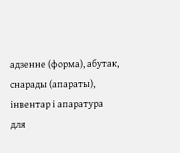адзенне (форма), абутак, снарады (апараты), інвентар і апаратура для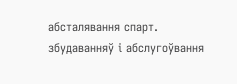абсталявання спарт. збудаванняў і абслугоўвання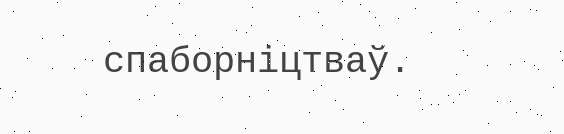спаборніцтваў.